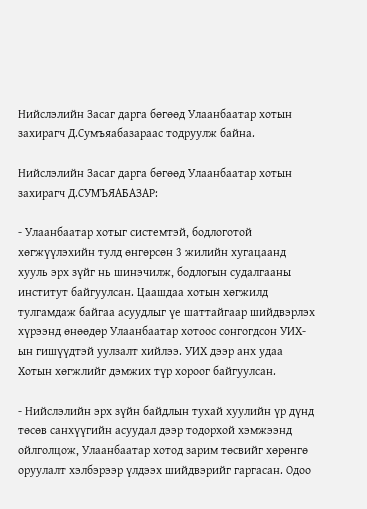Нийслэлийн Засаг дарга бөгөөд Улаанбаатар хотын захирагч Д.Сумъяабазараас тодруулж байна.

Нийслэлийн Засаг дарга бөгөөд Улаанбаатар хотын захирагч Д.СУМЪЯАБАЗАР:

- Улаанбаатар хотыг системтэй, бодлоготой хөгжүүлэхийн тулд өнгөрсөн 3 жилийн хугацаанд хууль эрх зүйг нь шинэчилж, бодлогын судалгааны институт байгуулсан. Цаашдаа хотын хөгжилд тулгамдаж байгаа асуудлыг үе шаттайгаар шийдвэрлэх хүрээнд өнөөдөр Улаанбаатар хотоос сонгогдсон УИХ-ын гишүүдтэй уулзалт хийлээ. УИХ дээр анх удаа Хотын хөгжлийг дэмжих түр хороог байгуулсан.

- Нийслэлийн эрх зүйн байдлын тухай хуулийн үр дүнд төсөв санхүүгийн асуудал дээр тодорхой хэмжээнд ойлголцож, Улаанбаатар хотод зарим төсвийг хөрөнгө оруулалт хэлбэрээр үлдээх шийдвэрийг гаргасан. Одоо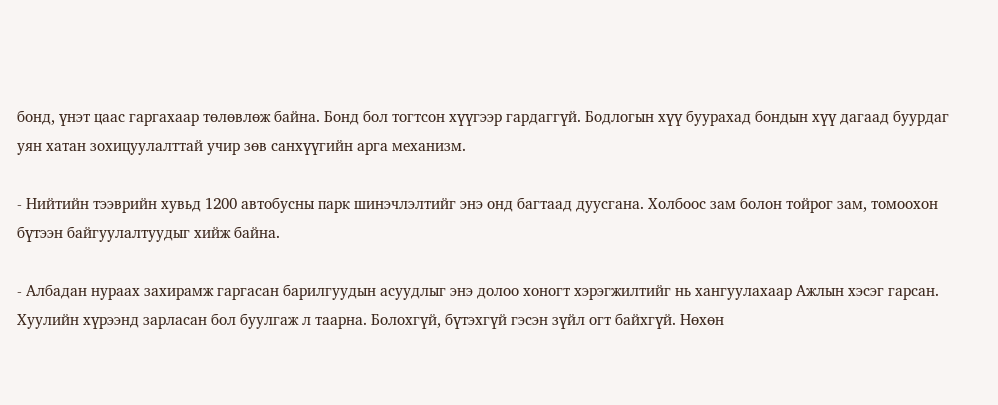бонд, үнэт цаас гаргахаар төлөвлөж байна. Бонд бол тогтсон хүүгээр гардаггүй. Бодлогын хүү буурахад бондын хүү дагаад буурдаг уян хатан зохицуулалттай учир зөв санхүүгийн арга механизм.

- Нийтийн тээврийн хувьд 1200 автобусны парк шинэчлэлтийг энэ онд багтаад дуусгана. Холбоос зам болон тойрог зам, томоохон бүтээн байгуулалтуудыг хийж байна.

- Албадан нураах захирамж гаргасан барилгуудын асуудлыг энэ долоо хоногт хэрэгжилтийг нь хангуулахаар Ажлын хэсэг гарсан. Хуулийн хүрээнд зарласан бол буулгаж л таарна. Болохгүй, бүтэхгүй гэсэн зүйл огт байхгүй. Нөхөн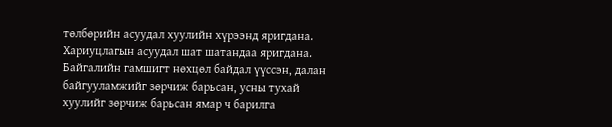төлбөрийн асуудал хуулийн хүрээнд яригдана. Хариуцлагын асуудал шат шатандаа яригдана. Байгалийн гамшигт нөхцөл байдал үүссэн, далан байгууламжийг зөрчиж барьсан, усны тухай хуулийг зөрчиж барьсан ямар ч барилга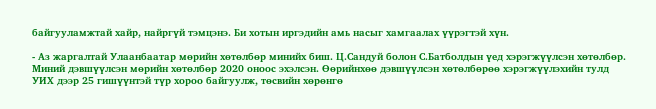байгууламжтай хайр, найргүй тэмцэнэ. Би хотын иргэдийн амь насыг хамгаалах үүрэгтэй хүн.

- Аз жаргалтай Улаанбаатар мөрийн хөтөлбөр минийх биш. Ц.Сандуй болон С.Батболдын үед хэрэгжүүлсэн хөтөлбөр. Миний дэвшүүлсэн мөрийн хөтөлбөр 2020 оноос эхэлсэн. Өөрийнхөө дэвшүүлсэн хөтөлбөрөө хэрэгжүүлэхийн тулд УИХ дээр 25 гишүүнтэй түр хороо байгуулж, төсвийн хөрөнгө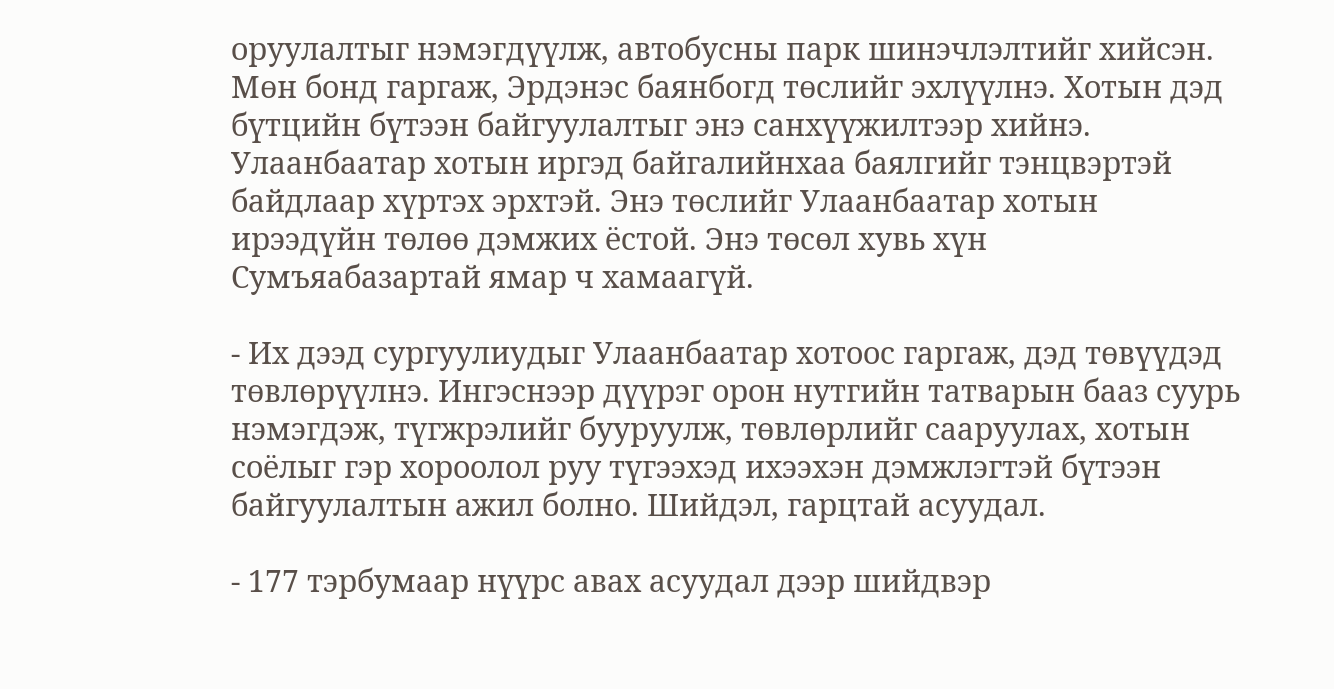оруулалтыг нэмэгдүүлж, автобусны парк шинэчлэлтийг хийсэн. Мөн бонд гаргаж, Эрдэнэс баянбогд төслийг эхлүүлнэ. Хотын дэд бүтцийн бүтээн байгуулалтыг энэ санхүүжилтээр хийнэ. Улаанбаатар хотын иргэд байгалийнхаа баялгийг тэнцвэртэй байдлаар хүртэх эрхтэй. Энэ төслийг Улаанбаатар хотын ирээдүйн төлөө дэмжих ёстой. Энэ төсөл хувь хүн Сумъяабазартай ямар ч хамаагүй.

- Их дээд сургуулиудыг Улаанбаатар хотоос гаргаж, дэд төвүүдэд төвлөрүүлнэ. Ингэснээр дүүрэг орон нутгийн татварын бааз суурь нэмэгдэж, түгжрэлийг бууруулж, төвлөрлийг сааруулах, хотын соёлыг гэр хороолол руу түгээхэд ихээхэн дэмжлэгтэй бүтээн байгуулалтын ажил болно. Шийдэл, гарцтай асуудал.

- 177 тэрбумаар нүүрс авах асуудал дээр шийдвэр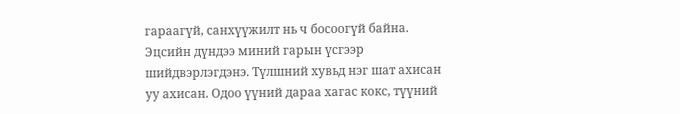гараагүй, санхүүжилт нь ч босоогүй байна. Эцсийн дүндээ миний гарын үсгээр шийдвэрлэгдэнэ. Түлшний хувьд нэг шат ахисан уу ахисан. Одоо үүний дараа хагас кокс, түүний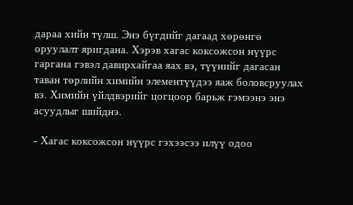дараа хийн түлш. Энэ бүгдийг дагаад хөрөнгө оруулалт яригдана. Хэрэв хагас коксожсон нүүрс гаргана гэвэл давирхайгаа яах вэ, түүнийг дагасан таван төрлийн химийн элементүүдээ яаж боловсруулах вэ. Химийн үйлдвэрийг цогцоор барьж гэмээнэ энэ асуудлыг шийднэ.

- Хагас коксожсон нүүрс гэхээсээ илүү одоо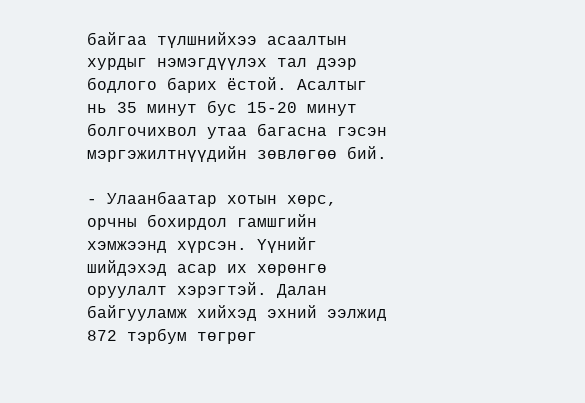байгаа түлшнийхээ асаалтын хурдыг нэмэгдүүлэх тал дээр бодлого барих ёстой. Асалтыг нь 35 минут бус 15-20 минут болгочихвол утаа багасна гэсэн мэргэжилтнүүдийн зөвлөгөө бий.

- Улаанбаатар хотын хөрс, орчны бохирдол гамшгийн хэмжээнд хүрсэн. Үүнийг шийдэхэд асар их хөрөнгө оруулалт хэрэгтэй. Далан байгууламж хийхэд эхний ээлжид 872 тэрбум төгрөг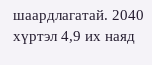шаардлагатай. 2040 хүртэл 4,9 их наяд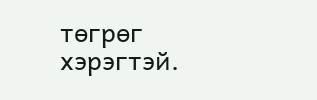төгрөг хэрэгтэй.